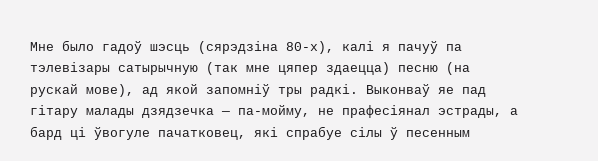Мне было гадоў шэсць (сярэдзіна 80-х), калі я пачуў па тэлевізары сатырычную (так мне цяпер здаецца) песню (на рускай мове), ад якой запомніў тры радкі. Выконваў яе пад гітару малады дзядзечка — па-мойму, не прафесіянал эстрады, а бард ці ўвогуле пачатковец, які спрабуе сілы ў песенным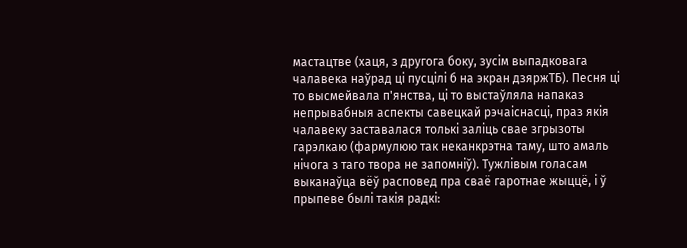мастацтве (хаця, з другога боку, зусім выпадковага чалавека наўрад ці пусцілі б на экран дзяржТБ). Песня ці то высмейвала п'янства, ці то выстаўляла напаказ непрывабныя аспекты савецкай рэчаіснасці, праз якія чалавеку заставалася толькі заліць свае згрызоты гарэлкаю (фармулюю так неканкрэтна таму, што амаль нічога з таго твора не запомніў). Тужлівым голасам выканаўца вёў расповед пра сваё гаротнае жыццё, і ў прыпеве былі такія радкі: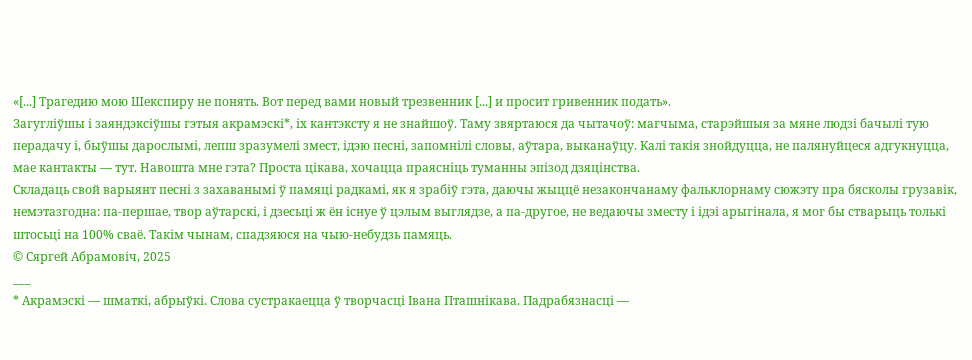«[...] Трагедию мою Шекспиру не понять. Вот перед вами новый трезвенник [...] и просит гривенник подать».
Загугліўшы і заяндэксіўшы гэтыя акрамэскі*, іх кантэксту я не знайшоў. Таму звяртаюся да чытачоў: магчыма, старэйшыя за мяне людзі бачылі тую перадачу і, быўшы дарослымі, лепш зразумелі змест, ідэю песні, запомнілі словы, аўтара, выканаўцу. Калі такія знойдуцца, не палянуйцеся адгукнуцца, мае кантакты — тут. Навошта мне гэта? Проста цікава, хочацца праясніць туманны эпізод дзяцінства.
Складаць свой варыянт песні з захаванымі ў памяці радкамі, як я зрабіў гэта, даючы жыццё незакончанаму фальклорнаму сюжэту пра бясколы грузавік, немэтазгодна: па-першае, твор аўтарскі, і дзесьці ж ён існуе ў цэлым выглядзе, а па-другое, не ведаючы зместу і ідэі арыгінала, я мог бы стварыць толькі штосьці на 100% сваё. Такім чынам, спадзяюся на чыю-небудзь памяць.
© Сяргей Абрамовіч, 2025
___
* Акрамэскі — шматкі, абрыўкі. Слова сустракаецца ў творчасці Івана Пташнікава. Падрабязнасці —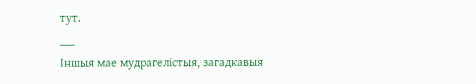тут.
___
Іншыя мае мудрагелістыя, загадкавыя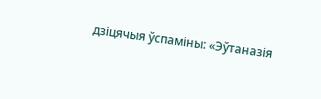дзіцячыя ўспаміны: «Эўтаназія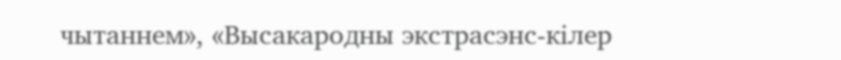чытаннем», «Высакародны экстрасэнс-кілер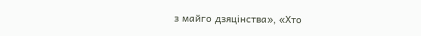з майго дзяцінства», «Хто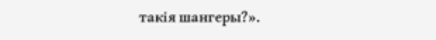такія шангеры?».